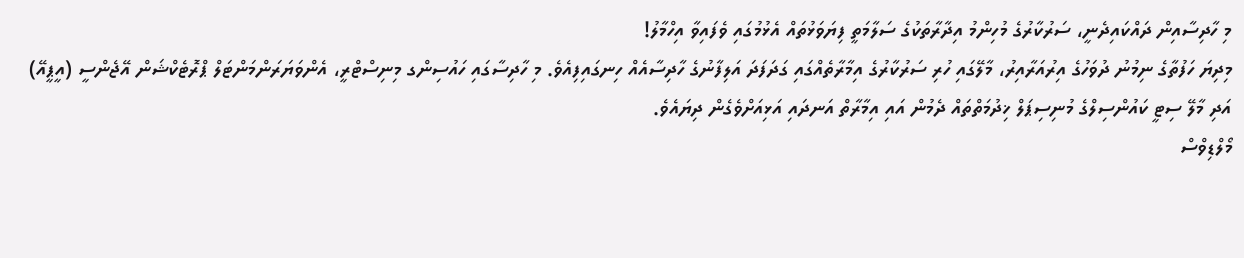މި ހާދިސާއިން ދައްކައިދެނީ، ސަރުކާރުގެ މުހިންމު އިދާރާތަކުގެ ސަލާމަތީ ފިޔަވަޅުތައް އެޅުމުގައި ވެފައިވާ އިހްމާލު!
މިދިޔަ ހަފުތާގެ ނިމުނު ދުވަހުގެ އިރުއަރާއިރު، މާލޭގައި ހުރި ސަރުކާރުގެ އިމާރާތެއްގައި ގަދަފަދަ އަލިފާނުގެ ހާދިސާއެއް ހިނގައިފިއެވެ. މި ހާދިސާގައި ހައުސިންގ މިނިސްޓްރީ، އެންވަޔަރަންމަންޓަލް ޕްރޮޓެކްޝަން އޭޖެންސީ (އީޕީއޭ) އަދި މާލޭ ސިޓީ ކައުންސިލްގެ މުނިސިޕަލް ޚިދުމަތްތައް ދެމުން އައި އިމާރާތް އަނދައި އަޅިއަށްވެގެން ދިޔައެވެ.
މޯލްޑިވްސް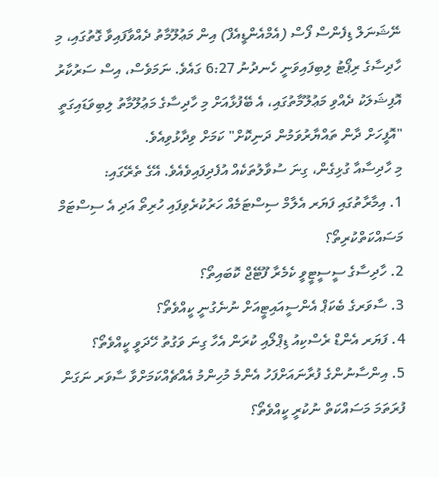ނޭޝަނަލް ޑިފެންސް ފޯސް (އެމްއެންޑީއެފް) އިން މަޢުލޫމާތު ދެއްވާފައިވާ ގޮތުގައި، މި ހާދިސާގެ ރިޕޯޓު ލިބިފައިވަނީ ހެނދުނު 6:27 ގައެވެ. ނަމަވެސް، އިސް ސަރުކާރު އޮފިޝަލަކު ދެއްވި މަޢުލޫމާތުގައި، އެ ބޭފުޅާއަށް މި ހާދިސާގެ މަޢުލޫމާތު ލިބިވަޑައިގަތީ "އޮފީހަށް ދާން ތައްޔާރުވަމުން ދަނިކޮށް" ކަމަށް ވިދާޅުވިއެވެ.
މި ހާދިސާއާ ގުޅިގެން، ގިނަ ސުވާލުތަކެއް އުފެދިފައިވެއެވެ. އޭގެ ތެރޭގައި:
1. އިމާރާތުގައި ފަޔަރ އެލާމް ސިސްޓަމެއް ހަރުކުރެވިފައި ހުރިތޯ އަދި އެ ސިސްޓަމް މަސައްކަތްކުރިތޯ؟
2. ހާދިސާގެ ސީސީޓީވީ ކެމެރާ ފޫޓޭޖް ކޮބައިތޯ؟
3. ސާވަރގެ ބެކަޕް އެންސީއައިޓީއަށް ނުނެގުނީ ކީއްވެތޯ؟
4. ފަޔަރ އެންޑް ރެސްކިއު ޑިޕްލޯއި ކުރަން އެހާ ގިނަ ވަގުތު ހޭދަވީ ކީއްވެތޯ؟
5. އިންސާނުންގެ ފުރާނައަށްފަހު އެންމެ މުހިންމު އެއްޗެއްކަމަށްވާ ސާވަރ ނަގަން ފުރަތަމަ މަސައްކަތް ނުކުރީ ކީއްވެތޯ؟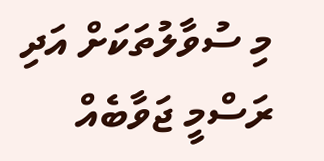މި ސުވާލުތަކަށް އަދި ރަސްމީ ޖަވާބެއް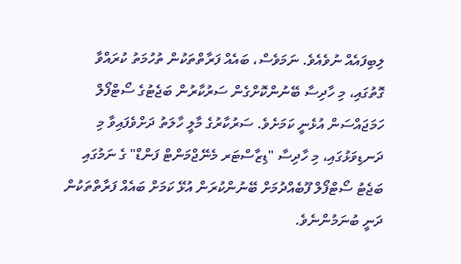ލިބިފައެއް ނުވެއެވެ. ނަމަވެސް، ބައެއް ފަރާތްތަކުން ތުހުމަތު ކުރައްވާ ގޮތުގައި، މި ހާދިސާ ބޭނުންކޮށްގެން ސަރުކާރުން ބަޖެޓުގެ ސޯޓްފޯލް ހަމަޖައްސަން އުޅެނީ ކަމަށެވެ. ސަރުކާރުގެ މާލީ ހާލަތު ދަށްވެފައިވާ މި ދަނޑިވަޅުގައި، މި ހާދިސާ "ޑިޒާސްޓަރ މެނޭޖްމަންޓް ފަންޑް" ގެ ނަމުގައި ބަޖެޓު ސޯޓްފޯލް ފޫބެއްދުމަށް ބޭނުންކުރަން އުޅޭ ކަމަށް ބައެއް ފަރާތްތަކުން ދަނީ ބުނަމުންނެވެ.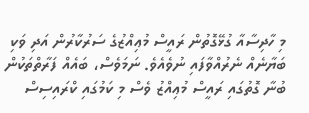މި ހާދިސާއާ ގުޅޭގޮތުން ރައީސް މުޢިއްޒުގެ ސަރުކާރުން އަދި ވަކި ބަޔާނެއް ނެރުއްވާފައި ނުވެއެވެ. ނަމަވެސް، ބައެއް ފަރާތްތަކުން ބުނާ ގޮތުގައި ރައީސް މުޢިއްޒު ވެސް މި ކަމުގައި ކްރައިސިސް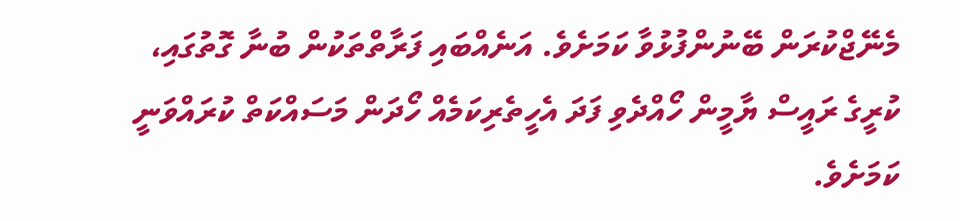މެނޭޖްކުރަން ބޭނުންފުޅުވާ ކަމަށެވެ. އަނެއްބައި ފަރާތްތަކުން ބުނާ ގޮތުގައި، ކުރީގެ ރައީސް ޔާމީން ހޯއްދެވި ފަދަ އެހީތެރިކަމެއް ހޯދަން މަސައްކަތް ކުރައްވަނީ ކަމަށެވެ.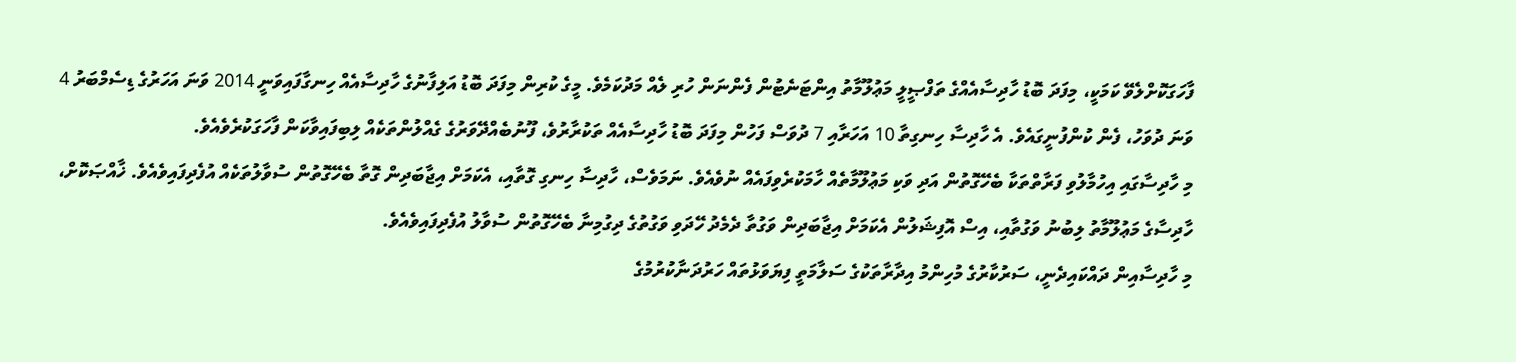ފާހަގަކޮށްލެވޭ ކަމަކީ، މިފަދަ ބޮޑު ހާދިސާއެއްގެ ތަފްޞީލީ މަޢުލޫމާތު އިންޓަނެޓުން ފެންނަން ހުރި ލެއް މަދުކަމެވެ. މީގެ ކުރިން މިފަދަ ބޮޑު އަލިފާނުގެ ހާދިސާއެއް ހިނގާފައިވަނީ 2014 ވަނަ އަހަރުގެ ޑިސެމްބަރު 4 ވަނަ ދުވަހު، ފެން ކުންފުނީގައެވެ. އެ ހާދިސާ ހިނގިތާ 10 އަހަރާއި 7 ދުވަސް ފަހުން މިފަދަ ބޮޑު ހާދިސާއެއް ތަކުރާރުވެ، ފޫނުބެއްދޭވަރުގެ ގެއްލުންތަކެއް ލިބިފައިވާކަން ފާހަގަކުރެވެއެވެ.
މި ހާދިސާގައި އިހުމާލުވި ފަރާތްތަކާ ބެހޭގޮތުން އަދި ވަކި މަޢުލޫމާތެއް ހާމަކުރެވިފައެއް ނުވެއެވެ. ނަމަވެސް، ހާދިސާ ހިނގި ގޮތާއި، އެކަމަށް އިޖާބަދިން ގޮތާ ބެހޭގޮތުން ސުވާލުތަކެއް އުފެދިފައިވެއެވެ. ޚާއްޞަކޮށް، ހާދިސާގެ މަޢުލޫމާތު ލިބުނު ވަގުތާއި، އިސް އޮފިޝަލުން އެކަމަށް އިޖާބަދިން ވަގުތާ ދެމެދު ހޭދަވި ވަގުތުގެ ދިގުމިނާ ބެހޭގޮތުން ސުވާލު އުފެދިފައިވެއެވެ.
މި ހާދިސާއިން ދައްކައިދެނީ، ސަރުކާރުގެ މުހިންމު އިދާރާތަކުގެ ސަލާމަތީ ފިޔަވަޅުތައް ހަރުދަނާކުރުމުގެ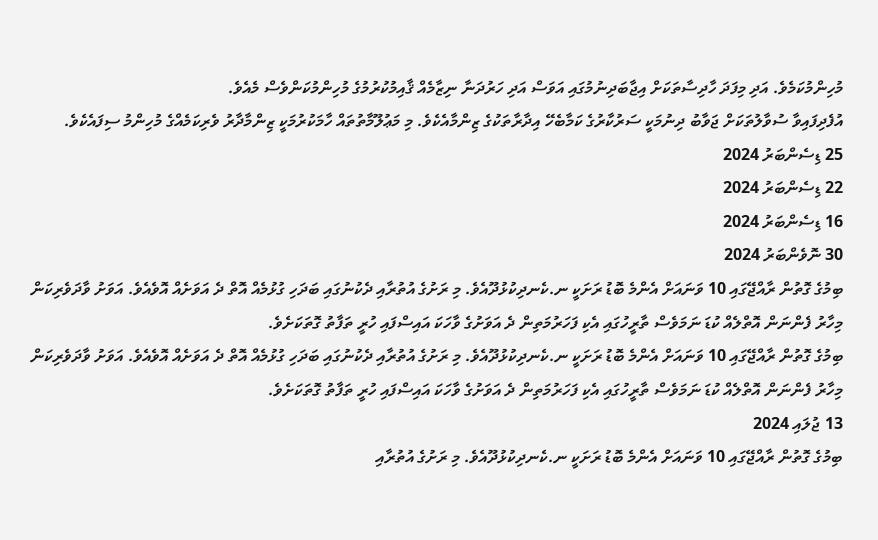މުހިންމުކަމެވެ. އަދި މިފަދަ ހާދިސާތަކަށް އިޖާބަދިނުމުގައި އަވަސް އަދި ހަރުދަނާ ނިޒާމެއް ޤާއިމުކުރުމުގެ މުހިންމުކަންވެސް މެއެވެ.
އުފެދިފައިވާ ސުވާލުތަކަށް ޖަވާބު ދިނުމަކީ ސަރުކާރުގެ ކަމާބެހޭ އިދާރާތަކުގެ ޒިންމާއެކެވެ. މި މަޢުލޫމާތުތައް ހާމަކުރުމަކީ ޒިންމާދާރު ވެރިކަމެއްގެ މުހިންމު ސިފައެކެވެ.
25 ޑިސެންބަރު 2024
22 ޑިސެންބަރު 2024
16 ޑިސެންބަރު 2024
30 ނޮވެންބަރު 2024
ބިމުގެ ގޮތުން ރާއްޖޭގައި 10 ވަނައަށް އެންމެ ބޮޑު ރަށަކީ ނ.ކެނދިކުޅުދޫއެވެ. މި ރަށުގެ އުތުރާއި ދެކުނުގައި ބަދަހި ގުޅުމެއް އޮތް ދެ އަވަށެއް އޮވެއެވެ. އަވަށު ވާދަވެރިކަން މިހާރު ފެންނަން އޮތްލެއް ކުޑަ ނަމަވެސް ތާރީހުގައި އެކި ފަހަރުމަތިން ދެ އަވަށުގެ ވާހަކަ އައިސްފައި ހުރީ ތަފާތު ގޮތަކަށެވެ.
ބިމުގެ ގޮތުން ރާއްޖޭގައި 10 ވަނައަށް އެންމެ ބޮޑު ރަށަކީ ނ.ކެނދިކުޅުދޫއެވެ. މި ރަށުގެ އުތުރާއި ދެކުނުގައި ބަދަހި ގުޅުމެއް އޮތް ދެ އަވަށެއް އޮވެއެވެ. އަވަށު ވާދަވެރިކަން މިހާރު ފެންނަން އޮތްލެއް ކުޑަ ނަމަވެސް ތާރީހުގައި އެކި ފަހަރުމަތިން ދެ އަވަށުގެ ވާހަކަ އައިސްފައި ހުރީ ތަފާތު ގޮތަކަށެވެ.
13 ޖުލައި 2024
ބިމުގެ ގޮތުން ރާއްޖޭގައި 10 ވަނައަށް އެންމެ ބޮޑު ރަށަކީ ނ.ކެނދިކުޅުދޫއެވެ. މި ރަށުގެ އުތުރާއި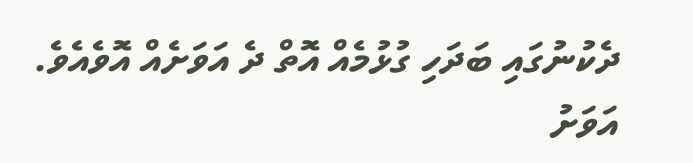ދެކުނުގައި ބަދަހި ގުޅުމެއް އޮތް ދެ އަވަށެއް އޮވެއެވެ. އަވަށު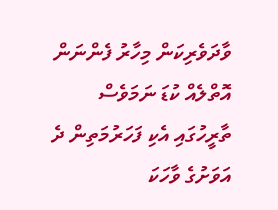ވާދަވެރިކަން މިހާރު ފެންނަން އޮތްލެއް ކުޑަ ނަމަވެސް ތާރީހުގައި އެކި ފަހަރުމަތިން ދެ އަވަށުގެ ވާހަކަ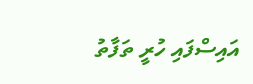އައިސްފައި ހުރީ ތަފާތު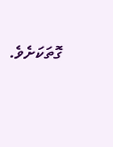ގޮތަކަށެވެ.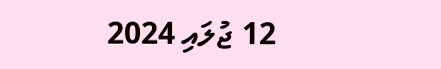12 ޖުލައި 2024